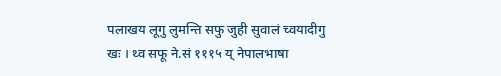पलाखय लूगु लुमन्ति सफु जुही सुवालं च्वयादीगु खः । थ्व सफू ने.सं १११५ य् नेपालभाषा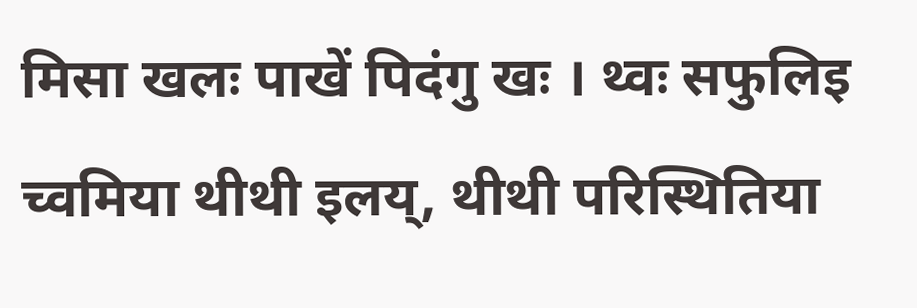मिसा खलः पाखें पिदंगु खः । थ्वः सफुलिइ च्वमिया थीथी इलय्, थीथी परिस्थितिया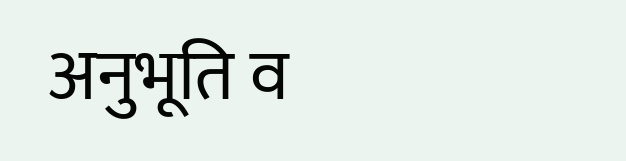अनुभूति व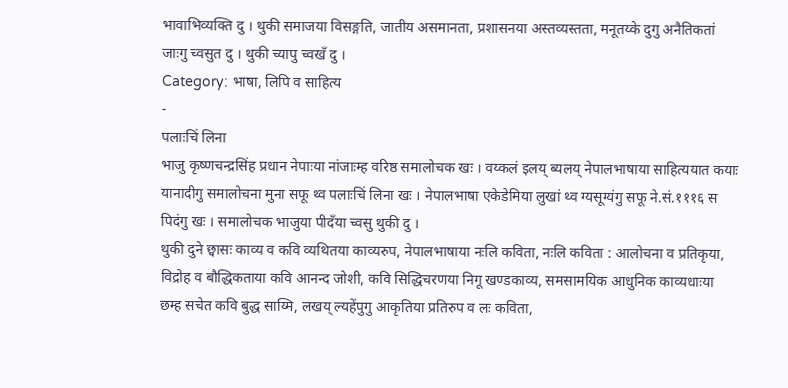भावाभिव्यक्ति दु । थुकी समाजया विसङ्गति, जातीय असमानता, प्रशासनया अस्तव्यस्तता, मनूतय्के दुगु अनैतिकतां जाःगु च्वसुत दु । थुकी च्यापु च्वखँ दु ।
Category: भाषा, लिपि व साहित्य
-
पलाःचिं लिना
भाजु कृष्णचन्द्रसिंह प्रधान नेपाःया नांजाःम्ह वरिष्ठ समालोचक खः । वय्कलं इलय् ब्यलय् नेपालभाषाया साहित्ययात कयाः यानादीगु समालोचना मुना सफू थ्व पलाःचिं लिना खः । नेपालभाषा एकेडेमिया लुखां थ्व ग्यसूग्यंगु सफू ने.सं.१११६ स पिदंगु खः । समालोचक भाजुया पीदँया च्वसु थुकी दु ।
थुकी दुने छ्वासः काव्य व कवि व्यथितया काव्यरुप, नेपालभाषाया नःलि कविता, नःलि कविता : आलोचना व प्रतिकृया, विद्रोह व बौद्धिकताया कवि आनन्द जोशी, कवि सिद्धिचरणया निगू खण्डकाव्य, समसामयिक आधुनिक काव्यधाःया छम्ह सचेत कवि बुद्ध साय्मि, लखय् ल्यहेंपुगु आकृतिया प्रतिरुप व लः कविता,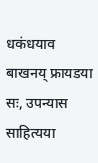धकंधयाव बाखनय् फ्रायडया सः, उपन्यास साहित्यया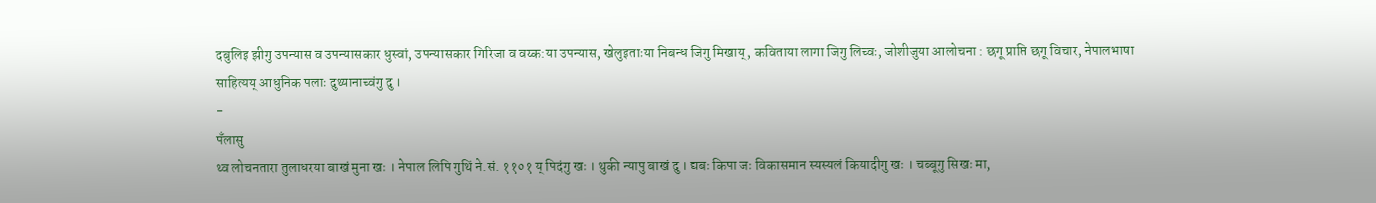दबुलिइ झीगु उपन्यास व उपन्यासकार धुस्वां, उपन्यासकार गिरिजा व वय्क:या उपन्यास, खेलुइताःया निबन्ध जिगु मिखाय्, कविताया लागा जिगु लिच्वः, जोशीजुया आलोचना : छगू प्राप्ति छगू विचार, नेपालभाषा साहित्यय् आधुनिक पलाः दुथ्यानाच्वंगु दु ।
-
पँलासु
थ्व लोचनतारा तुलाधरया बाखं मुना खः । नेपाल लिपि गुथिं ने.सं. ११०१ य् पिदंगु खः । थुकी न्यापु बाखं दु । द्यबः किपा जः विकासमान स्यस्यलं कियादीगु खः । चब्बूगु सिखः मा,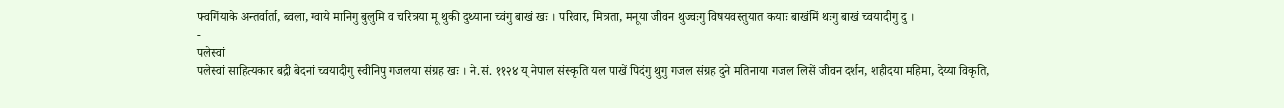फ्वगिंयाके अन्तर्वार्ता, ब्वला, ग्वाये मानिगु बुलुमि व चरित्रया मू थुकी दुथ्याना च्वंगु बाखं खः । परिवार, मित्रता, मनूया जीवन थुज्वःगु विषयवस्तुयात कयाः बाखंमिं थःगु बाखं च्वयादीगु दु ।
-
पलेस्वां
पलेस्वां साहित्यकार बद्री बेदनां च्वयादीगु स्वीनिपु गजलया संग्रह खः । ने.सं. ११२४ य् नेपाल संस्कृति यल पाखें पिदंगु थुगु गजल संग्रह दुने मतिनाया गजल लिसें जीवन दर्शन, शहीदया महिमा, देय्या विकृति,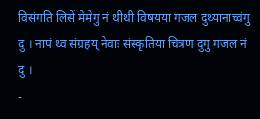विसंगति लिसें मेमेगु नं थीथी विषयया गजल दुथ्यानाच्वंगु दु । नापं थ्व संग्रहय् नेवाः संस्कृतिया चित्रण दुगु गजल नं दु ।
-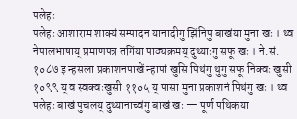पलेहः
पलेहः आशाराम शाक्यं सम्पादन यानादीगु झिंनिपु बाखंया मुना खः । थ्व नेपालभाषाय् प्रमाणपत्र तगिंया पाठ्यक्रमय् दुथ्याःगु सफू खः । ने.सं. १०८७ इ न्हसला प्रकाशनपाखें न्हापां खुसि पिथंगु थुगु सफू निक्वः खुसी १०९९ य् व स्वक्वःखुसी ११०५ य् पासा मुना प्रकाशनं पिथंगु खः । थ्व पलेहः बाखं पुचलय् दुथ्यानाच्वंगु बाखं खः — पूर्ण पथिकया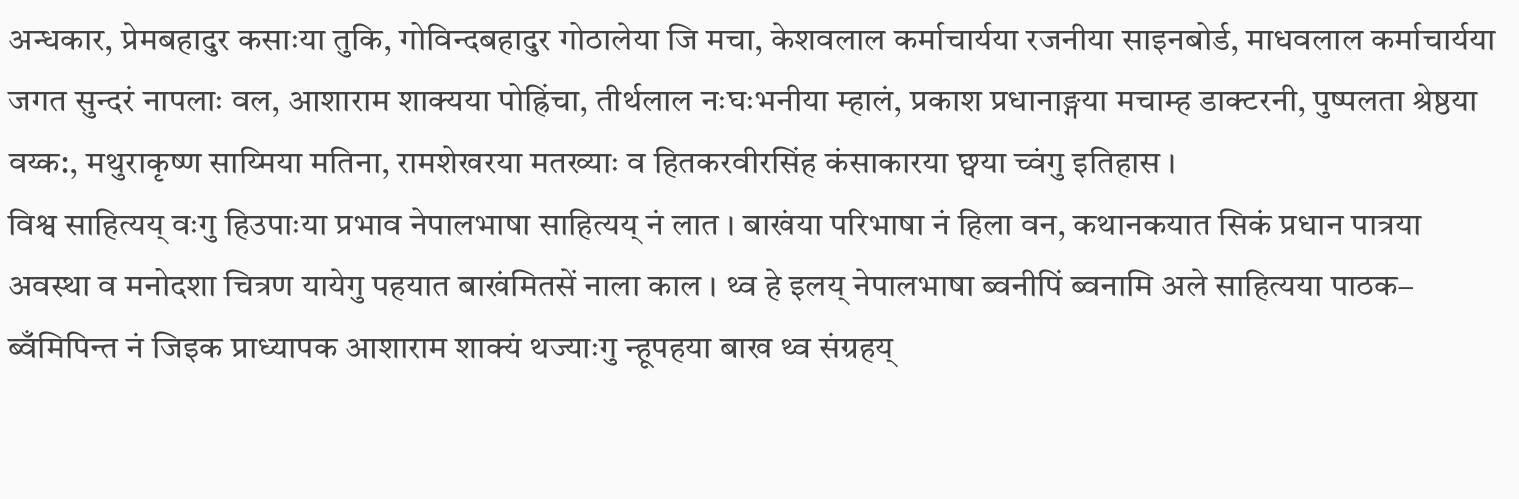अन्धकार, प्रेमबहादुर कसाःया तुकि, गोविन्दबहादुर गोठालेया जि मचा, केशवलाल कर्माचार्यया रजनीया साइनबोर्ड, माधवलाल कर्माचार्यया जगत सुन्दरं नापलाः वल, आशाराम शाक्यया पोह्रिंचा, तीर्थलाल नःघःभनीया म्हालं, प्रकाश प्रधानाङ्गया मचाम्ह डाक्टरनी, पुष्पलता श्रेष्ठया वय्क:, मथुराकृष्ण साय्मिया मतिना, रामशेखरया मतख्याः व हितकरवीरसिंह कंसाकारया छ्वया च्वंगु इतिहास ।
विश्व साहित्यय् वःगु हिउपाःया प्रभाव नेपालभाषा साहित्यय् नं लात । बाखंया परिभाषा नं हिला वन, कथानकयात सिकं प्रधान पात्रया अवस्था व मनोदशा चित्रण यायेगु पहयात बाखंमितसें नाला काल । थ्व हे इलय् नेपालभाषा ब्वनीपिं ब्वनामि अले साहित्यया पाठक– ब्वँमिपिन्त नं जिइक प्राध्यापक आशाराम शाक्यं थज्याःगु न्हूपहया बाख थ्व संग्रहय्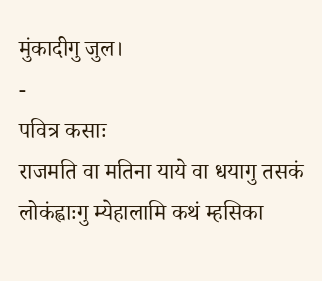मुंकादीगु जुल।
-
पवित्र कसाः
राजमति वा मतिना याये वा धयागु तसकं लोकंह्वाःगु म्येहालामि कथं म्हसिका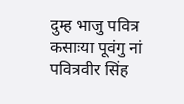दुम्ह भाजु पवित्र कसाःया पूवंगु नां पवित्रवीर सिंह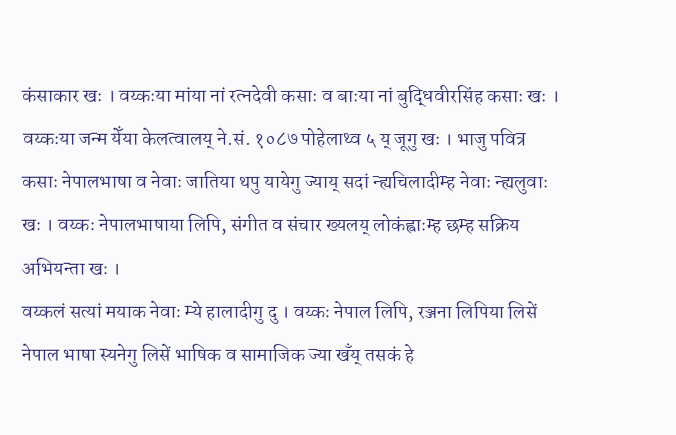कंसाकार खः । वय्कःया मांया नां रत्नदेवी कसाः व बाःया नां बुद्धिवीरसिंह कसाः खः । वय्कःया जन्म येँया केलत्वालय् ने.सं. १०८७ पोहेलाथ्व ५ य् जूगु खः । भाजु पवित्र कसाः नेपालभाषा व नेवाः जातिया थपु यायेगु ज्याय् सदां न्ह्यचिलादीम्ह नेवाः न्ह्यलुवाः खः । वय्कः नेपालभाषाया लिपि, संगीत व संचार ख्यलय् लोकंह्वाःम्ह छम्ह सक्रिय अभियन्ता खः ।
वय्कलं सत्यां मयाक नेवाः म्ये हालादीगु दु । वय्कः नेपाल लिपि, रञ्जना लिपिया लिसें नेपाल भाषा स्यनेगु लिसें भाषिक व सामाजिक ज्या खँय् तसकं हे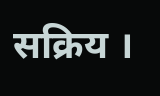सक्रिय ।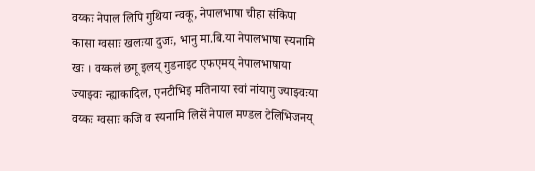वय्कः नेपाल लिपि गुथिया न्वकू, नेपालभाषा चीहा संकिपा कासा ग्वसाः खलःया दुजः, भानु मा.बि.या नेपालभाषा स्यनामि खः । वय्कलं छगू इलय् गुडनाइट एफएमय् नेपालभाषाया ज्याझ्वः न्ह्याकादिल, एनटीभिइ मतिनाया स्वां नांयागु ज्याझ्वःया वय्कः ग्वसाः कजि व स्यनामि लिसें नेपाल मण्डल टेलिभिजनय्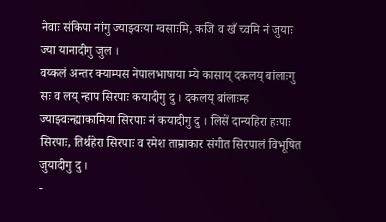नेवाः संकिपा नांगु ज्याझ्वःया ग्वसाःमि, कजि व खँ च्वमि नं जुयाः ज्या यानादीगु जुल ।
वय्कलं अन्तर क्याम्पस नेपालभाषाया म्ये कासाय् दकलय् बांलाःगु सः व लय् न्हाप सिरपाः कयादीगु दु । दकलय् बांलाःम्ह ज्याझ्वःन्ह्याकामिया सिरपाः नं कयादीगु दु । लिसें दान्यहिरा हःपाः सिरपाः, तिर्थहेरा सिरपाः व रमेश ताम्राकार संगीत सिरपालं विभूषित जुयादीगु दु ।
-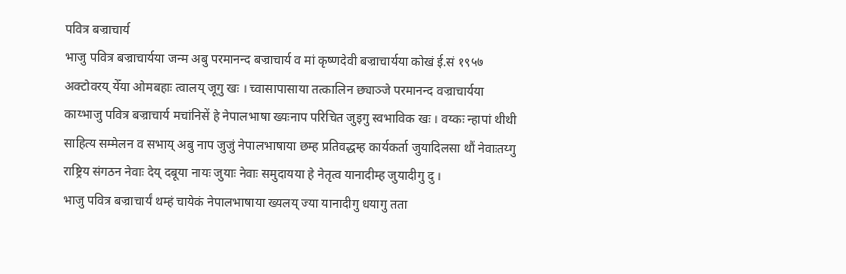पवित्र बज्राचार्य
भाजु पवित्र बज्राचार्यया जन्म अबु परमानन्द बज्राचार्य व मां कृष्णदेवी बज्राचार्यया कोखं ई.सं १९५७ अक्टोवरय् येँया ओमबहाः त्वालय् जूगु खः । च्वासापासाया तत्कालिन छ्याञ्जे परमानन्द वज्राचार्यया काय्भाजु पवित्र बज्राचार्य मचांनिसें हे नेपालभाषा ख्यःनाप परिचित जुइगु स्वभाविक खः । वय्कः न्हापां थीथी साहित्य सम्मेलन व सभाय् अबु नाप जुजुं नेपालभाषाया छम्ह प्रतिवद्धम्ह कार्यकर्ता जुयादिलसा थौं नेवाःतय्गु राष्ट्रिय संगठन नेवाः देय् दबूया नायः जुयाः नेवाः समुदायया हे नेतृत्व यानादीम्ह जुयादीगु दु ।
भाजु पवित्र बज्राचार्यं थम्हं चायेकं नेपालभाषाया ख्यलय् ज्या यानादीगु धयागु तता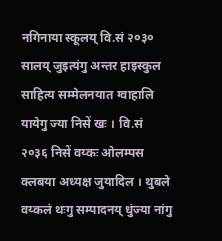नगिनाया स्कूलय् वि.सं २०३० सालय् जुइत्यंगु अन्तर हाइस्कुल साहित्य सम्मेलनयात ग्वाहालि यायेगु ज्या निसें खः । वि.सं २०३६ निसें वय्कः ओलम्पस क्लबया अध्यक्ष जुयादिल । थुबले वय्कलं थःगु सम्पादनय् धुंज्या नांगु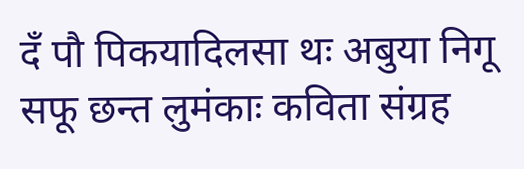दँ पौ पिकयादिलसा थः अबुया निगू सफू छन्त लुमंकाः कविता संग्रह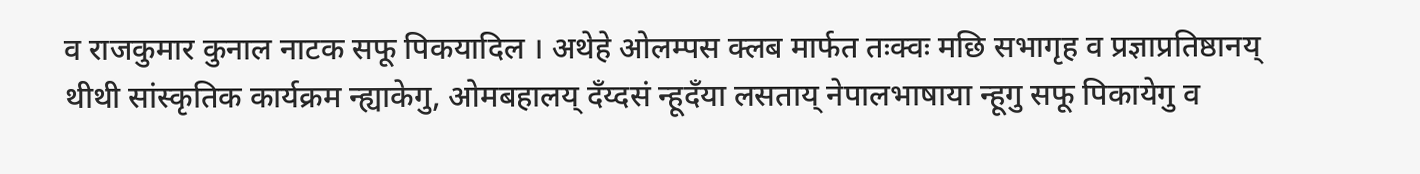व राजकुमार कुनाल नाटक सफू पिकयादिल । अथेहे ओलम्पस क्लब मार्फत तःक्वः मछि सभागृह व प्रज्ञाप्रतिष्ठानय् थीथी सांस्कृतिक कार्यक्रम न्ह्याकेगु, ओमबहालय् दँय्दसं न्हूदँया लसताय् नेपालभाषाया न्हूगु सफू पिकायेगु व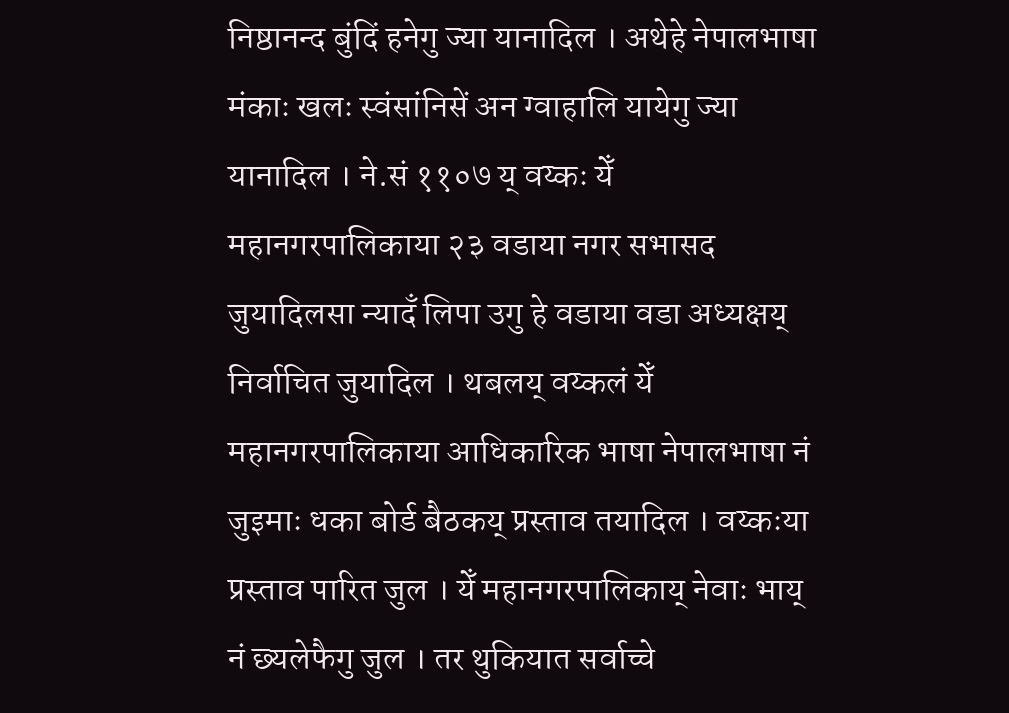निष्ठानन्द बुंदिं हनेगु ज्या यानादिल । अथेहे नेपालभाषा मंकाः खलः स्वंसांनिसें अन ग्वाहालि यायेगु ज्या यानादिल । ने.सं ११०७ य् वय्कः येँ महानगरपालिकाया २३ वडाया नगर सभासद जुयादिलसा न्यादँ लिपा उगु हे वडाया वडा अध्यक्षय् निर्वाचित जुयादिल । थबलय् वय्कलं येँ महानगरपालिकाया आधिकारिक भाषा नेपालभाषा नं जुइमाः धका बोर्ड बैठकय् प्रस्ताव तयादिल । वय्कःया प्रस्ताव पारित जुल । येँ महानगरपालिकाय् नेवाः भाय् नं छ्यलेफैगु जुल । तर थुकियात सर्वाच्चे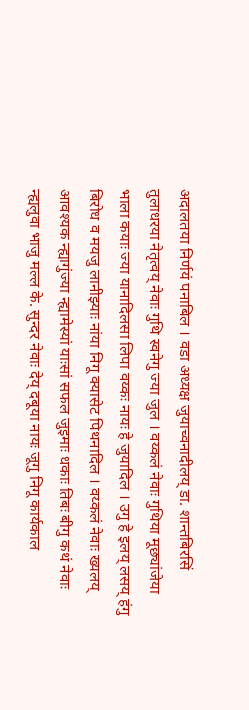अदालतया निर्णयं पनाबिल । वडा अध्यक्ष जुयाच्वनादीलय् डा. शान्तबिरसिं तुलाधरया नेतृत्वय् नेवाः गुथि स्वनेगु ज्या जुल । वय्कलं नेवाः गुथिया मूछ्यांजेया भाला कयाः ज्या यानादिलसा लिपा वय्कः नायः हे जुयादिल । उगु हे इलय् लसय् हंगु बिरोध व मयजु लानीझ्याः नांया निगू क्यासेट पिथनादिल । वय्कलं नेवाः ख्यलय् आवश्यक न्ह्यागुंज्या न्ह्यामेस्यां याःसां सफल जुइमाः धकाः तिबः बीगु कथं नेवाः न्ह्यलुवा भाजु मल्ल के. सुन्दर नेवाः देय् दबूया नायः जूगु निगू कार्यकाल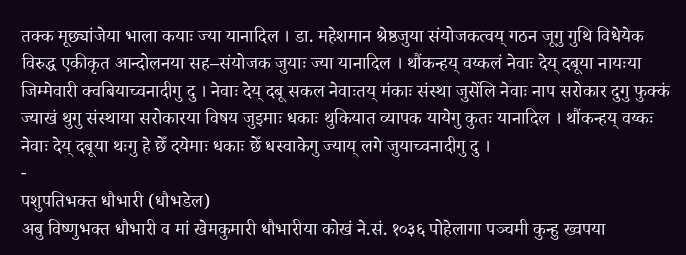तक्क मूछ्यांजेया भाला कयाः ज्या यानादिल । डा. महेशमान श्रेष्ठजुया संयोजकत्वय् गठन जूगु गुथि विधेयेक विरुद्ध एकीकृत आन्दोलनया सह–संयोजक जुयाः ज्या यानादिल । थौंकन्हय् वय्कलं नेवाः देय् दबूया नायःया जिम्मेवारी क्वबियाच्वनादीगु दु । नेवाः देय् दबू सकल नेवाःतय् मंकाः संस्था जुसेंलि नेवाः नाप सरोकार दुगु फुक्कं ज्याखं थुगु संस्थाया सरोकारया विषय जुइमाः धकाः थुकियात व्यापक यायेगु कुतः यानादिल । थौंकन्हय् वय्कः नेवाः देय् दबूया थःगु हे छेँ दयेमाः धकाः छेँ धस्वाकेगु ज्याय् लगे जुयाच्वनादीगु दु ।
-
पशुपतिभक्त धौभारी (धौभडेल)
अबु विष्णुभक्त धौभारी व मां खेमकुमारी धौभारीया कोखं ने.सं. १०३६ पोहेलागा पञ्चमी कुन्हु ख्वपया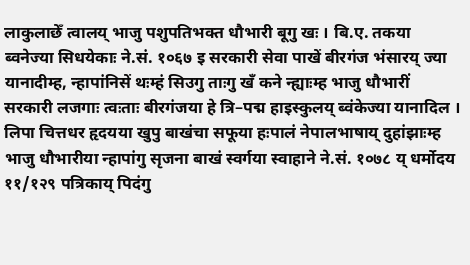लाकुलाछेँ त्वालय् भाजु पशुपतिभक्त धौभारी बूगु खः । बि.ए. तकया ब्वनेज्या सिधयेकाः ने.सं. १०६७ इ सरकारी सेवा पाखें बीरगंज भंसारय् ज्या यानादीम्ह, न्हापांनिसें थःम्हं सिउगु ताःगु खँ कने न्ह्याःम्ह भाजु धौभारीं सरकारी लजगाः त्वःताः बीरगंजया हे त्रि–पद्म हाइस्कुलय् ब्वंकेज्या यानादिल । लिपा चित्तधर हृदयया खुपु बाखंचा सफूया हःपालं नेपालभाषाय् दुहांझाःम्ह भाजु धौभारीया न्हापांगु सृजना बाखं स्वर्गया स्वाहाने ने.सं. १०७८ य् धर्मोदय ११/१२९ पत्रिकाय् पिदंगु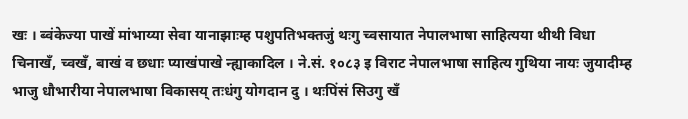खः । ब्वंकेज्या पाखें मांभाय्या सेवा यानाझाःम्ह पशुपतिभक्तजुं थःगु च्वसायात नेपालभाषा साहित्यया थीथी विधा चिनाखँ, च्वखँ, बाखं व छधाः प्याखंपाखे न्ह्याकादिल । ने.सं. १०८३ इ विराट नेपालभाषा साहित्य गुथिया नायः जुयादीम्ह भाजु धौभारीया नेपालभाषा विकासय् तःधंगु योगदान दु । थःपिंसं सिउगु खँ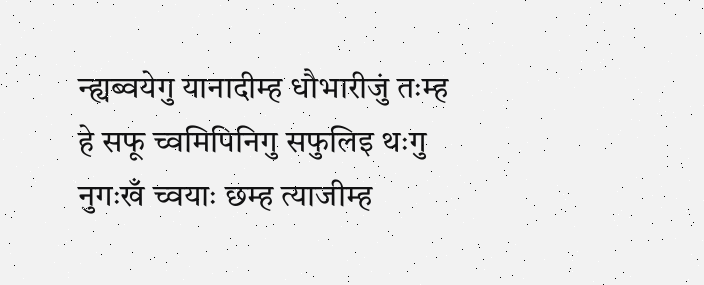न्ह्यब्वयेगु यानादीम्ह धौभारीजुं तःम्ह हे सफू च्वमिपिनिगु सफुलिइ थःगु नुगःखँ च्वयाः छम्ह त्याजीम्ह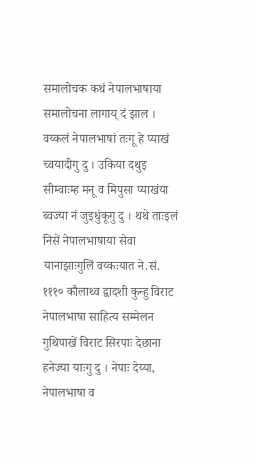समालोचक कथं नेपालभाषाया समालोचना लागाय् दं झाल । वय्कलं नेपालभाषां तःगू हे प्याखं च्वयादीगु दु । उकिया दथुइ सीम्वाःम्ह मनू व मिपुसा प्याखंया ब्वज्या नं जुइधुंकूगु दु । थथे ताःइलं निसें नेपालभाषाया सेवा यानाझाःगुलिं वय्कःयात ने.सं. १११० कौलाथ्व द्वादशी कुन्हु विराट नेपालभाषा साहित्य सम्मेलन गुथिपाखें विराट सिरपाः देछाना हनेज्या याःगु दु । नेपाः देय्या, नेपालभाषा व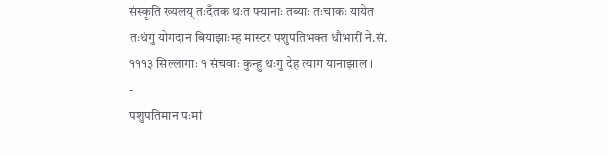संस्कृति ख्यलय् तःदँतक थःत फ्यानाः तब्याः तःचाकः यायेत तःधंगु योगदान बियाझाःम्ह मास्टर पशुपतिभक्त धौभारीं ने.सं. १११३ सिल्लागाः १ संचवाः कुन्हु थःगु देह त्याग यानाझाल ।
-
पशुपतिमान पःमां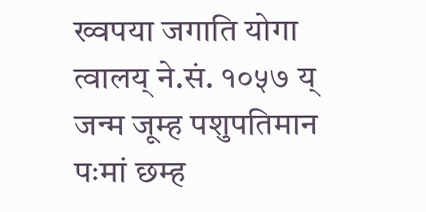ख्वपया जगाति योगा त्वालय् ने.सं. १०५७ य् जन्म जूम्ह पशुपतिमान पःमां छम्ह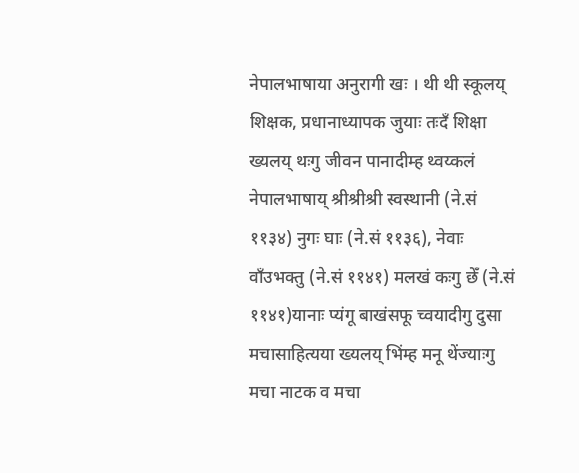नेपालभाषाया अनुरागी खः । थी थी स्कूलय् शिक्षक, प्रधानाध्यापक जुयाः तःदँ शिक्षा ख्यलय् थःगु जीवन पानादीम्ह थ्वय्कलं नेपालभाषाय् श्रीश्रीश्री स्वस्थानी (ने.सं ११३४) नुगः घाः (ने.सं ११३६), नेवाः वाँउभक्तु (ने.सं ११४१) मलखं कःगु छेँ (ने.सं ११४१)यानाः प्यंगू बाखंसफू च्वयादीगु दुसा मचासाहित्यया ख्यलय् भिंम्ह मनू थेंज्याःगु मचा नाटक व मचा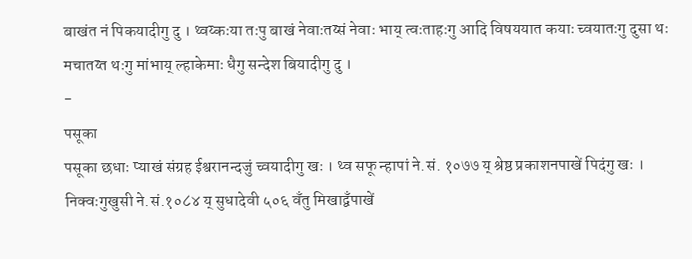बाखंत नं पिकयादीगु दु । थ्वय्कःया तःपु बाखं नेवाःतय्सं नेवाः भाय् त्वःताहःगु आदि विषययात कयाः च्वयातःगु दुसा थः मचातय्त थःगु मांभाय् ल्हाकेमाः धैगु सन्देश बियादीगु दु ।
-
पसूका
पसूका छधाः प्याखं संग्रह ईश्वरानन्दजुं च्वयादीगु खः । थ्व सफू न्हापां ने.सं. १०७७ य् श्रेष्ठ प्रकाशनपाखें पिदंगु खः । निक्वःगुखुसी ने.सं.१०८४ य् सुधादेवी ५०६ वँतु मिखाद्वँपाखें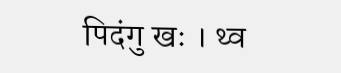पिदंगु खः । थ्व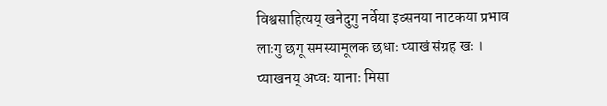विश्वसाहित्यय् खनेदुगु नर्वेया इव्सनया नाटकया प्रभाव लाःगु छगू समस्यामूलक छधाः प्याखं संग्रह खः । प्याखनय् अप्वः यानाः मिसा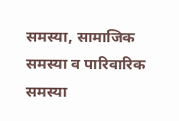समस्या, सामाजिक समस्या व पारिवारिक समस्या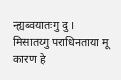न्ह्यब्वयातःगु दु । मिसातय्गु पराधिनताया मू कारण हे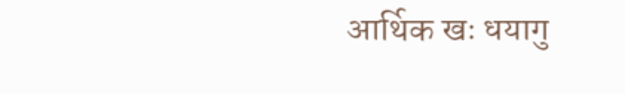आर्थिक खः धयागु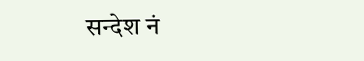सन्देश नं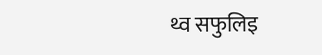थ्व सफुलिइ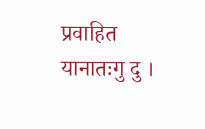प्रवाहित यानातःगु दु ।